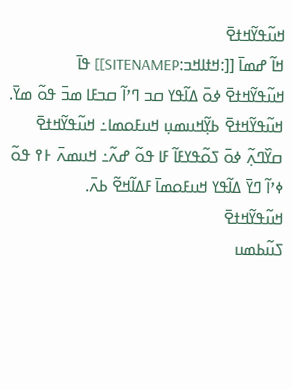ߞߎ߬ߟߌ߬ߞߙߐ߫
ߞߊ߬ ߝߘߊ߫ [[:ߞߙߊߞߏ:SITENAMEP]] ߟߊ߫
ߞߎ߬ߟߌ߬ߞߙߐ߫ ߦߋ߫ ߡߊ߬ߟߌ ߛߏ ߣߴߊ߬ ߛߏߓߊ ߘߏ߫ ߟߋ߬ ߘߌ߫. ߞߎ߬ߟߌ߬ߞߙߐ߫ ߕߌ߲߬ߞߎߘߎ߲ ߞߎߓߋߘߊ߸ ߞߎ߬ߟߌ߬ߞߙߐ߫ ߛߌ߰ߣߍ߲߬ ߦߋ߫ ߖߋ߬ߟߌߓߊ߬ ߓߊ ߟߋ߬ ߝߍ߬߸ ߞߎߘߍ߫ ߅߉ ߟߋ߬ ߦߴߊ߬ ߣߌ߫ ߡߊ߬ߟߌ ߞߎߓߋߘߊ߫ ߓߡߊ߬ߞߐ߬ ߕߍ߫.
ߞߎ߬ߟߌ߬ߞߙߐ߫
ߖߎ߬ߕߘߎ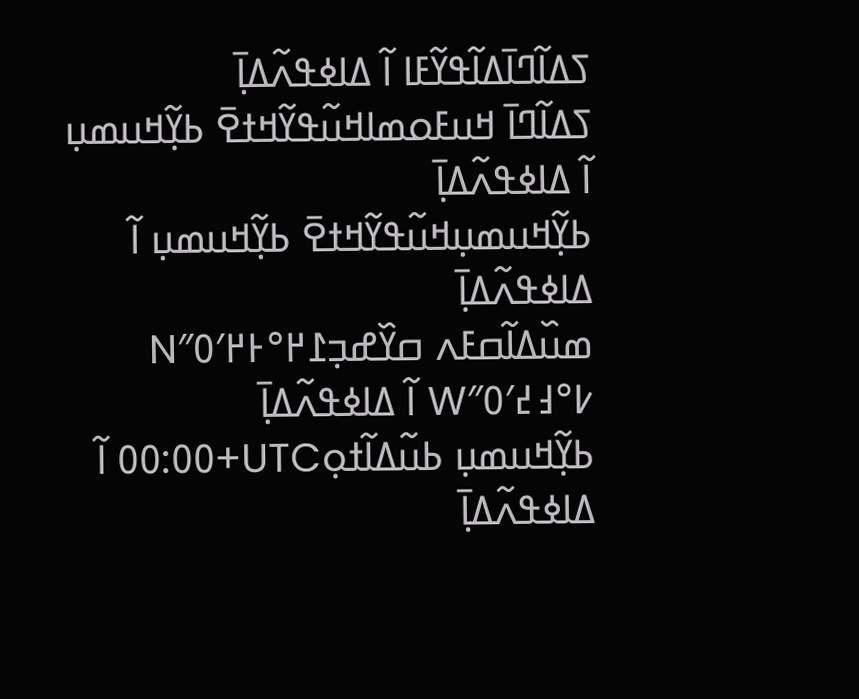ߖߡߊ߬ߣߊ߫ߡߊ߬ߟߌ߬ߓߊ ߊ߬ ߡߊߦߟߍ߬ߡߊ߲߫
ߖߡߊ߬ߣߊ߫ ߞߎߓߋߘߊߞߎ߬ߟߌ߬ߞߙߐ߫ ߕߌ߲߬ߞߎߘߎ߲ ߊ߬ ߡߊߦߟߍ߬ߡߊ߲߫
ߕߌ߲߬ߞߎߘߎ߲ߞߎ߬ߟߌ߬ߞߙߐ߫ ߕߌ߲߬ߞߎߘߎ߲ ߊ߬ ߡߊߦߟߍ߬ߡߊ߲߫
ߘߎ߰ߡߊ߬ߛߓߍ ߛߌ߰ߝߏ߲߁߂°߅߂′߀″N ߇°߃߄′߀″W ߊ߬ ߡߊߦߟߍ߬ߡߊ߲߫
ߕߌ߲߬ߞߎߘߎ߲ ߕߎ߬ߡߊ߬ߙߋ߲UTC+߀߀:߀߀ ߊ߬ ߡߊߦߟߍ߬ߡߊ߲߫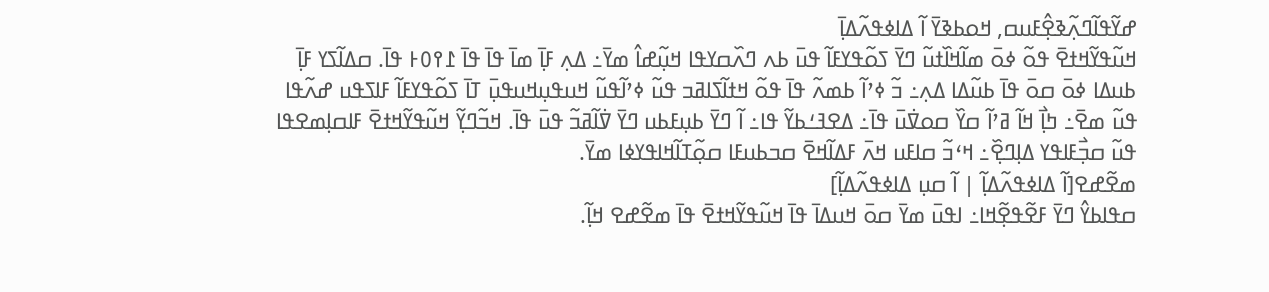ߝߌ߬ߟߊ߬ߣߍ߲߬ߢߐ߲߮ߓߎߛ, ߞߋߕߢߌ߫ ߊ߬ ߡߊߦߟߍ߬ߡߊ߲߫
ߞߎ߬ߟߌ߬ߞߙߐ߫ ߟߋ߬ ߦߋ߫ ߘߊ߬ߞߊ߰ߙߎ߬ ߣߌ߫ ߖߋ߬ߟߌߓߊ߬ ߟߎ߫ ߕߍ ߣߍ߰ߛߌߟߊ ߞߎ߲߬ߝߊ߮ ߘߌ߫߸ ߡߍ߲ ߓߊ߲߫ ߘߊ߫ ߟߊ߫ ߟߊ߫ ߁߉߀߅ ߟߊ߫. ߛߡߊ߬ߖߌ ߓߊ߲߫ ߕߎߡߊ ߦߋ߫ ߛߋ߫ ߟߊ߫ ߕߎ߬ߡߊ ߡߍ߲߸ ߏ߬ ߦߴߊ߬ ߕߘߍ߬ ߟߊ߫ ߟߋ߬ ߞߙߊ߬ߖߊߥߏ ߟߎ߬ ߦߴߊ߬ߟߎ߬ ߞߎߟߎ߲ߞߎߟߎ߲߫ ߠߊ߫ ߖߋ߬ߟߌߓߊ߬ ߓߊߖߟߎ ߝߍ߬ߟߊ ߟߎ߬ ߘߐ߫߸ ߤߊ߲߯ ߞߊ߬ ߥߴߊ߬ ߛߌ߰ ߛߋߜ߭ߎ߫ ߟߊ߫߸ ߡߐߔߑߕߌ߬ ߟߊ߸ ߊ߬ ߣߌ߫ ߕߎ߲ߓߕߎ ߣߌ߫ ߜ߭ߊ߬ߥߏ߬ ߟߎ߫ ߟߊ߫. ߞߏ߬ߣߌ߲߬ ߞߎ߬ߟߌ߬ߞߙߐ߫ ߓߊߛߊ߲ߘߐߟߊ ߟߎ߬ ߛߏ߲߯ߓߊߟߌ ߡߊ߲ߣߐ߲߰߸ ߞߵߏ߬ ߛߊߓߎ ߞߍ߫ ߓߡߊ߬ߞߐ߫ ߛߏߕߎߓߊ ߛߋ߲߬ߠߊ߬ߞߊߟߌߦߊ ߘߌ߫.
ߘߐ߬ߝߐ[ߊ߬ ߡߊߦߟߍ߬ߡߊ߲߬ | ߊ߬ ߛߎ߲ ߡߊߦߟߍ߬ߡߊ߲߬]
ߛߟߊߕߌ߮ ߣߌ߫ ߓߐ߬ߟߐ߲߬ߞߊ߸ ߊߟߎ߫ ߘߌ߫ ߛߋ߫ ߞߎߡߊ߫ ߟߊ߫ ߞߎ߬ߟߌ߬ߞߙߐ߫ ߟߊ߫ ߘߐ߬ߝߐ ߞߊ߲߬.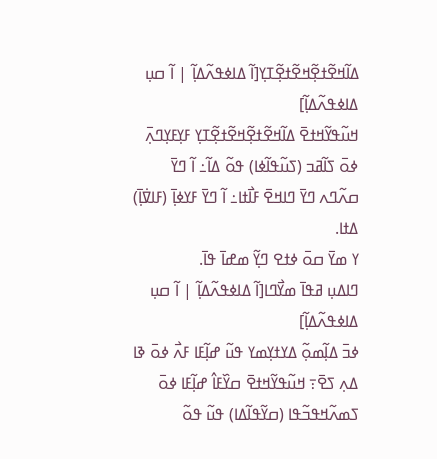ߡߊ߬ߞߐ߬ߙߐ߲߬ߞߐ߬ߙߐ߲߬ߠߌ߲[ߊ߬ ߡߊߦߟߍ߬ߡߊ߲߬ | ߊ߬ ߛߎ߲ ߡߊߦߟߍ߬ߡߊ߲߬]
ߞߎ߬ߟߌ߬ߞߙߐ߫ ߡߊ߬ߞߐ߬ߙߐ߲߬ߞߐ߬ߙߐ߲߬ߠߌ߲ ߓߌ߲ߓߌ߲ߣߍ߲߫ ߦߋ߫ ߖߊ߬ߥߏ (ߖߎ߬ߟߊ߬ߦߊ) ߟߋ߬ ߡߊ߬߸ ߊ߬ ߣߌ߫ ߛߍ߬ߣߍ ߣߌ߫ ߣߊߞߐ߫ ߓߊ߯ߙߊ߸ ߊ߬ ߣߌ߫ ߓߌߦߊ߲߫ (ߓߊߜ߭ߊ߲߫) ߡߙߊ.
ߌ ߘߌ߫ ߛߋ߫ ߦߙߐ ߣߌ߲߬ ߘߝߊ߫ ߟߊ߫.
ߣߊߡߎ߲ ߥߟߊ߫ ߘߌ߯ߣߊ[ߊ߬ ߡߊߦߟߍ߬ߡߊ߲߬ | ߊ߬ ߛߎ߲ ߡߊߦߟߍ߬ߡߊ߲߬]
ߦߏ߫ ߡߊ߲߬ߘߋ߲߬ ߡߌߙߌ߲ߘߌ ߟߎ߬ ߝߊ߲߬ߓߊ ߓߍ߯ ߦߋ߫ ߢߊ ߡߍ߲ ߖߐ߫߹ ߞߎ߬ߟߌ߬ߞߙߐ߫ ߛߌ߰ߓߊ߮ ߝߊ߲߬ߓߊ ߦߋ߫ ߖߘߍ߬ߞߟߏ߬ߟߊ (ߛߌ߬ߟߊ߬ߡߊ) ߟߎ߬ ߟߋ߬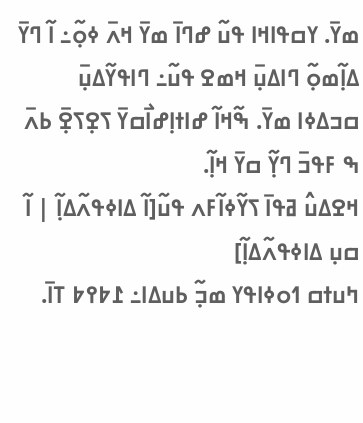ߘߌ߫. ߌߛߟߊߞߊ ߟߎ߬ ߝߣߊ߫ ߘߌ߫ ߞߍ߫ ߦߋ߲߬߸ ߊ߬ ߣߌ߫ ߡߊ߲߬ߘߋ߲߬ ߣߊߡߎ߲߫ ߞߘߐ ߟߎ߬߸ ߣߊߟߌ߬ߡߎ߲߫ ߛߏߡߦߊ ߘߌ߫. ߒ߬ߞߊ߬ ߝߊߙߊ߲ߝߊ߯ߛߌ߫ ߖߐ߲ߖߐ߲߫ ߕߍ߫ ߒ ߓߟߏ߫ ߣߌ߲߬ ߛߌ߫ ߞߊ߲߬.
ߞߐߡߎ߮ ߥߟߊ߫ ߖߌ߬ߦߊ߬ߓߍ ߟߎ߬[ߊ߬ ߡߊߦߟߍ߬ߡߊ߲߬ | ߊ߬ ߛߎ߲ ߡߊߦߟߍ߬ߡߊ߲߬]
ߤߎߙߛ ߗߋߦߊߟߌ ߘߏ߲߬ ߕߎߡߊ߸ ߁߈߉߈ ߠߊ߫.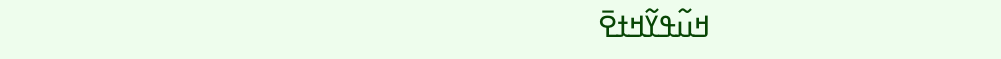ߞߎ߬ߟߌ߬ߞߙߐ߫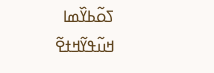ߖߋ߬ߕߌ߰ߘߊ
ߞߎ߬ߟߌ߬ߞߙߐ߬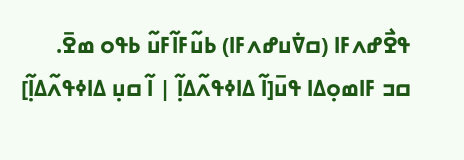ߟߐ߯ߝߍߓߊ (ߛߜ߭ߎߝߍߓߊ) ߕߎ߬ߓߊ߬ߓߎ߬ ߕߟߋ ߘߐ߫.
ߛߏ ߓߊߘߋ߲ߡߊ ߟߎ߫[ߊ߬ ߡߊߦߟߍ߬ߡߊ߲߬ | ߊ߬ ߛߎ߲ ߡߊߦߟߍ߬ߡߊ߲߬]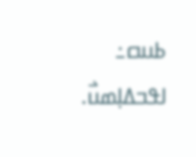ߕߎߛ߸ ߊߟߏߡߊ߲ߘߎ߯.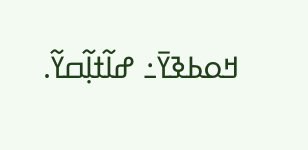ߞߋߕߢߌ߫߸ ߝߊ߬ߙߊ߲߬ߛߌ߬.